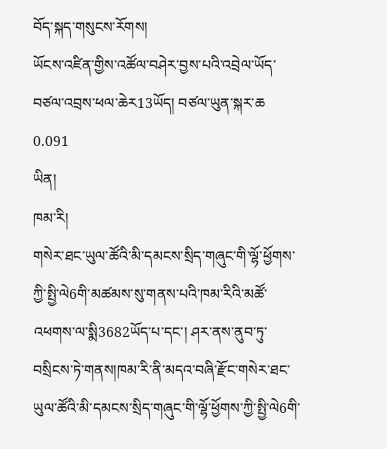བོད་སྐད་གསུངས་རོགས།
ཡོངས་འཛིན་གྱིས་འཚོལ་བཤེར་བྱས་པའི་འབྲེལ་ཡོད་བཙལ་འབྲས་ཕལ་ཆེར13ཡོད། བཙལ་ཡུན་སྐར་ཆ 0.091
ཡིན།
ཁམ་རི།
གསེར་ཐང་ཡུལ་ཚོའི་མི་དམངས་སྲིད་གཞུང་གི་ལྷོ་ཕྱོགས་ཀྱི་སྤྱི་ལེ6གི་མཚམས་སུ་གནས་པའི་ཁམ་རིའི་མཚོ་འཕགས་ལ་སྨི3682ཡོད་པ་དང་། ཤར་ནས་ནུབ་ཏུ་བསྲིངས་ཏེ་གནས།ཁམ་རི་ནི་མདའ་བཞི་རྫོང་གསེར་ཐང་ཡུལ་ཚོའི་མི་དམངས་སྲིད་གཞུང་གི་ལྷོ་ཕྱོགས་ཀྱི་སྤྱི་ལེ6གི་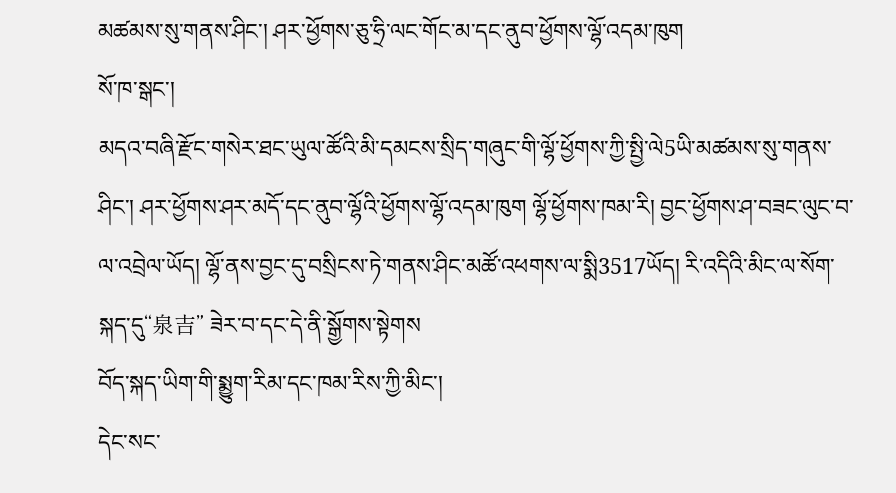མཚམས་སུ་གནས་ཤིང་། ཤར་ཕྱོགས་ཅུ་ཧྲི་ལང་གོང་མ་དང་ནུབ་ཕྱོགས་ལྷོ་འདམ་ཁུག
སོ་ཁ་སྒང་།
མདའ་བཞི་རྫོང་གསེར་ཐང་ཡུལ་ཚོའི་མི་དམངས་སྲིད་གཞུང་གི་ལྷོ་ཕྱོགས་ཀྱི་སྤྱི་ལེ5ཡི་མཚམས་སུ་གནས་ཤིང་། ཤར་ཕྱོགས་ཤར་མདོ་དང་ནུབ་ལྷོའི་ཕྱོགས་ལྷོ་འདམ་ཁུག ལྷོ་ཕྱོགས་ཁམ་རི། བྱང་ཕྱོགས་ཤ་བཟང་ལུང་བ་ལ་འབྲེལ་ཡོད། ལྷོ་ནས་བྱང་དུ་བསྲིངས་ཏེ་གནས་ཤིང་མཚོ་འཕགས་ལ་སྨི3517ཡོད། རི་འདིའི་མིང་ལ་སོག་སྐད་དུ“泉吉” ཟེར་བ་དང་དེ་ནི་སྒྱོགས་སྟེགས
བོད་སྐད་ཡིག་གི་སྨྱུག་རིམ་དང་ཁམ་རིས་ཀྱི་མིང་།
དེང་སང་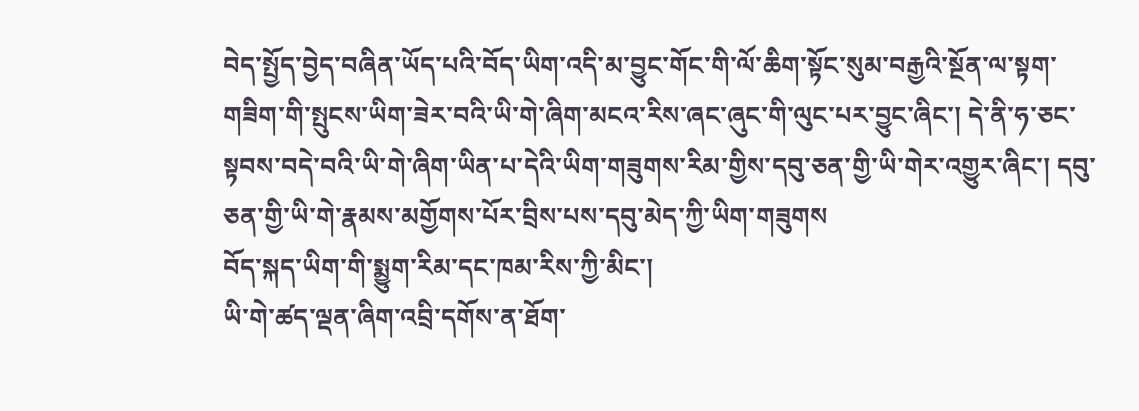བེད་སྤྱོད་བྱེད་བཞིན་ཡོད་པའི་བོད་ཡིག་འདི་མ་བྱུང་གོང་གི་ལོ་ཆིག་སྟོང་སུམ་བརྒྱའི་སྔོན་ལ་སྟག་གཟིག་གི་སྤུངས་ཡིག་ཟེར་བའི་ཡི་གེ་ཞིག་མངའ་རིས་ཞང་ཞུང་གི་ལུང་པར་བྱུང་ཞིང་། དེ་ནི་ཧ་ཅང་སྟབས་བདེ་བའི་ཡི་གེ་ཞིག་ཡིན་པ་དེའི་ཡིག་གཟུགས་རིམ་གྱིས་དབུ་ཅན་གྱི་ཡི་གེར་འགྱུར་ཞིང་། དབུ་ཅན་གྱི་ཡི་གེ་རྣམས་མགྱོགས་པོར་བྲིས་པས་དབུ་མེད་ཀྱི་ཡིག་གཟུགས
བོད་སྐད་ཡིག་གི་སྨྱུག་རིམ་དང་ཁམ་རིས་ཀྱི་མིང་།
ཡི་གེ་ཚད་ལྡན་ཞིག་འབྲི་དགོས་ན་ཐོག་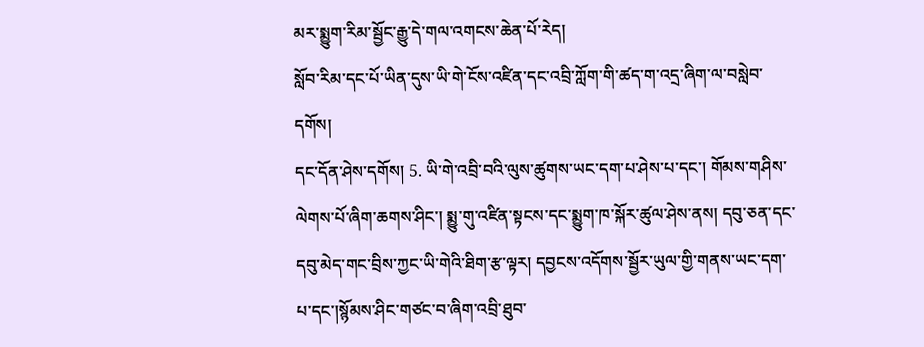མར་སྨྱུག་རིམ་སྦྱོང་རྒྱུ་དེ་གལ་འགངས་ཆེན་པོ་རེད།
སློབ་རིམ་དང་པོ་ཡིན་དུས་ཡི་གེ་ངོས་འཛིན་དང་འབྲི་ཀློག་གི་ཚད་ག་འདྲ་ཞིག་ལ་བསླེབ་དགོས།
དང་དོན་ཤེས་དགོས། 5. ཡི་གེ་འབྲི་བའི་ལུས་ཚུགས་ཡང་དག་པ་ཤེས་པ་དང་། གོམས་གཤིས་ལེགས་པོ་ཞིག་ཆགས་ཤིང་། སྨྱུ་གུ་འཛིན་སྟངས་དང་སྨྱུག་ཁ་སྐོར་ཚུལ་ཤེས་ནས། དབུ་ཅན་དང་དབུ་མེད་གང་བྲིས་ཀྱང་ཡི་གེའི་ཐིག་རྩ་ལྟར། དབྱངས་འདོགས་སྦྱོར་ཡུལ་གྱི་གནས་ཡང་དག་པ་དང་།སྙོམས་ཤིང་གཙང་བ་ཞིག་འབྲི་ཐུབ་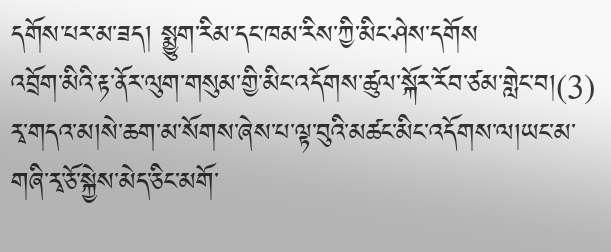དགོས་པར་མ་ཟད། སྨྱུག་རིམ་དང་ཁམ་རིས་ཀྱི་མིང་ཤེས་དགོས
འབྲོག་མིའི་རྟ་ནོར་ལུག་གསུམ་གྱི་མིང་འདོགས་ཚུལ་སྐོར་རོབ་ཙམ་གླེང་བ།(3)
རྭ་གདའ་མ།སེ་ཆག་མ་སོགས་ཞེས་པ་ལྟ་བུའི་མཚང་མིང་འདོགས་ལ།ཡང་མ་གཞི་རྭ་ཅོ་སྐྱེས་མེད་ཅིང་མགོ་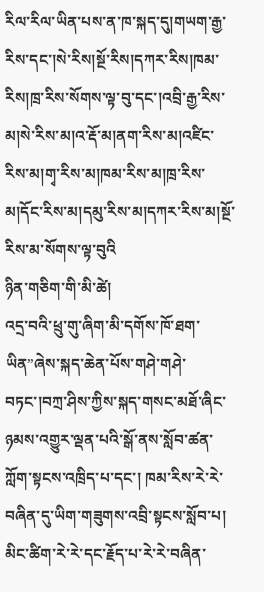རིལ་རིལ་ཡིན་པས་ན་ཁ་སྐད་དུ།གཡག་རྒྱ་རིས་དང་།སེ་རིས།སྔོ་རིས།དཀར་རིས།ཁམ་རིས།ཁྲ་རིས་སོགས་ལྟ་བུ་དང་།འབྲི་རྒྱ་རིས་མ།སེ་རིས་མ།འ་རྡོ་མ།ནག་རིས་མ།འཛིང་རིས་མ།གྭ་རིས་མ།ཁམ་རིས་མ།ཁྲ་རིས་མ།དོང་རིས་མ།དམུ་རིས་མ།དཀར་རིས་མ།སྔོ་རིས་མ་སོགས་ལྟ་བུའི
ཉིན་གཅིག་གི་མི་ཚེ།
འདྲ་བའི་ཕྲུ་གུ་ཞིག་མི་དགོས་ཁོ་ཐག་ཡིན”ཞེས་སྐད་ཆེན་པོས་གཤེ་གཤེ་བཏང་།བཀྲ་ཤིས་ཀྱིས་སྐད་གསང་མཐོ་ཞིང་ཉམས་འགྱུར་ལྡན་པའི་སྒོ་ནས་སློབ་ཚན་ཀློག་སྟངས་འཁྲིད་པ་དང་། ཁམ་རིས་རེ་རེ་བཞིན་དུ་ཡིག་གཟུགས་འབྲི་སྟངས་སློབ་པ། མིང་ཚིག་རེ་རེ་དང་རྗོད་པ་རེ་རེ་བཞིན་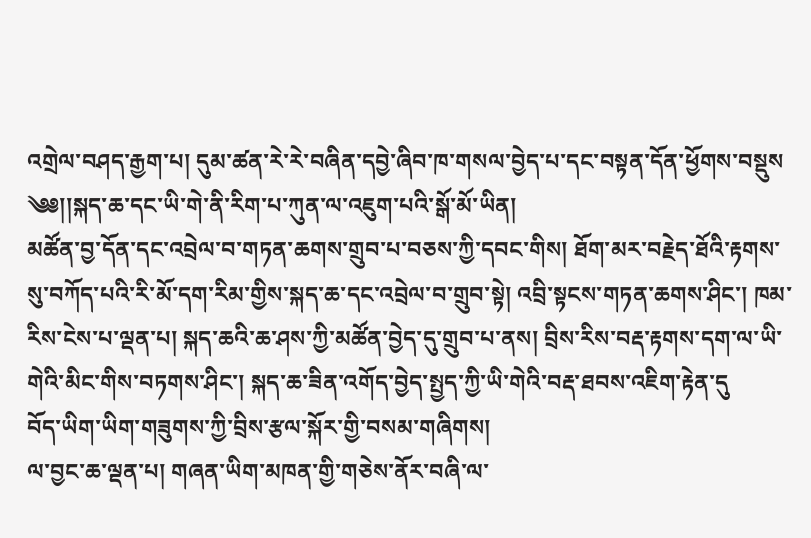འགྲེལ་བཤད་རྒྱག་པ། དུམ་ཚན་རེ་རེ་བཞིན་དབྱེ་ཞིབ་ཁ་གསལ་བྱེད་པ་དང་བསྟན་དོན་ཕྱོགས་བསྡུས
༄༅།།སྐད་ཆ་དང་ཡི་གེ་ནི་རིག་པ་ཀུན་ལ་འཇུག་པའི་སྒོ་མོ་ཡིན།
མཚོན་བྱ་དོན་དང་འབྲེལ་བ་གཏན་ཆགས་གྲུབ་པ་བཅས་ཀྱི་དབང་གིས། ཐོག་མར་བརྗེད་ཐོའི་རྟགས་སུ་བཀོད་པའི་རི་མོ་དག་རིམ་གྱིས་སྐད་ཆ་དང་འབྲེལ་བ་གྲུབ་སྟེ། འབྲི་སྟངས་གཏན་ཆགས་ཤིང་། ཁམ་རིས་ངེས་པ་ལྡན་པ། སྐད་ཆའི་ཆ་ཤས་ཀྱི་མཚོན་བྱེད་དུ་གྲུབ་པ་ནས། བྲིས་རིས་བརྡ་རྟགས་དག་ལ་ཡི་གེའི་མིང་གིས་བཏགས་ཤིང་། སྐད་ཆ་ཟིན་འགོད་བྱེད་སྤྱད་ཀྱི་ཡི་གེའི་བརྡ་ཐབས་འཇིག་རྟེན་དུ
བོད་ཡིག་ཡིག་གཟུགས་ཀྱི་བྲིས་རྩལ་སྐོར་གྱི་བསམ་གཞིགས།
ལ་བྱང་ཆ་ལྡན་པ། གཞན་ཡིག་མཁན་གྱི་གཅེས་ནོར་བཞི་ལ་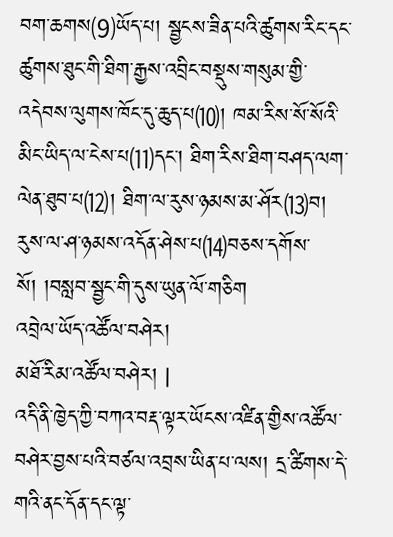བག་ཆགས⑼ཡོད་པ། སྦྱངས་ཟིན་པའི་ཚུགས་རིང་དང་ཚུགས་ཐུང་གི་ཐིག་རྒྱས་འབྲིང་བསྡུས་གསུམ་གྱི་འདེབས་ལུགས་ཁོང་དུ་ཆུད་པ⑽། ཁམ་རིས་སོ་སོའི་མིང་ཡིད་ལ་ངེས་པ⑾དང་། ཐིག་རིས་ཐིག་བཤད་ལག་ལེན་ཐུབ་པ⑿། ཐིག་ལ་རུས་ཉམས་མ་ཤོར⒀བ། རུས་ལ་ཤ་ཉམས་འདོན་ཤེས་པ⒁བཅས་དགོས་སོ། །བསླབ་སྦྱང་གི་དུས་ཡུན་ལོ་གཅིག
འབྲེལ་ཡོད་འཚོལ་བཤེར།
མཐོ་རིམ་འཚོལ་བཤེར། |
འདི་ནི་ཁྱེད་ཀྱི་བཀའ་བརྡ་ལྟར་ཡོངས་འཛིན་གྱིས་འཚོལ་བཤེར་བྱས་པའི་བཙལ་འབྲས་ཡིན་པ་ལས། དྲ་ཚིགས་དེ་གའི་ནང་དོན་དང་ལྟ་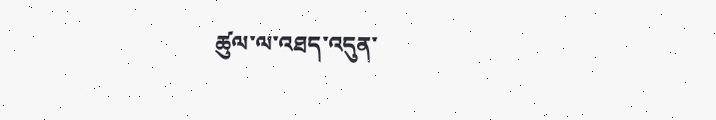ཚུལ་ལ་འཐད་འདུན་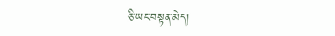ཅི་ཡང་བསྟན་མེད།